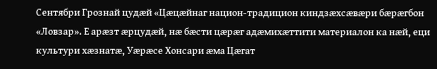Сентябри Грознай цудæй «Цæцæйнаг национ-традицион киндзæхсæвæри бæрæгбон «Ловзар». Е арæзт æрцудæй, нæ бæсти цæрæг адæмихæттити материалон ка нæй, еци культури хæзнатæ, Уæрæсе Хонсари æма Цæгат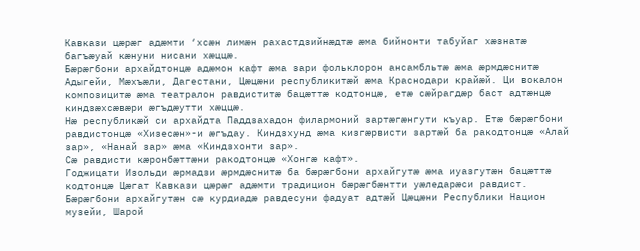Кавкази цæрæг адæмти ‘хсæн лимæн рахастдзийнæдтæ æма бийнонти табуйаг хæзнатæ багъæуай кæнуни нисани хæццæ.
Бæрæгбони архайдтонцæ адæмон кафт æма зари фольклорон ансамбльтæ æма æрмдæснитæ Адыгейи, Мæхъæли, Дагестани, Цæцæни республикитæй æма Краснодари крайæй. Ци вокалон композицитæ æма театралон равдиститæ бацæттæ кодтонцæ, етæ сæйрагдæр баст адтæнцæ киндзæхсæвæри æгъдæутти хæццæ.
Нæ республикæй си архайдта Паддзахадон филармоний зартæгæнгути къуар. Етæ бæрæгбони равдистонцæ «Хизесæн»-и æгъдау. Киндзхунд æма кизгæрвисти зартæй ба ракодтонцæ «Алай зар», «Нанай зар» æма «Киндзхонти зар».
Сæ равдисти кæронбæттæни ракодтонцæ «Хонгæ кафт».
Годжицати Изольди æрмадзи æрмдæснитæ ба бæрæгбони архайгутæ æма иуазгутæн бацæттæ кодтонцæ Цæгат Кавкази цæрæг адæмти традицион бæрæгбæнтти уæледарæси равдист.
Бæрæгбони архайгутæн сæ курдиадæ равдесуни фадуат адтæй Цæцæни Республики Национ музейи, Шарой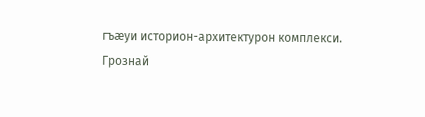гъæуи историон-архитектурон комплекси.
Грознай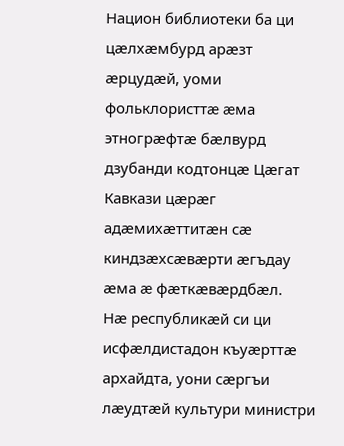Национ библиотеки ба ци цæлхæмбурд арæзт æрцудæй, уоми фольклористтæ æма этногрæфтæ бæлвурд дзубанди кодтонцæ Цæгат Кавкази цæрæг адæмихæттитæн сæ киндзæхсæвæрти æгъдау æма æ фæткæвæрдбæл.
Нæ республикæй си ци исфæлдистадон къуæрттæ архайдта, уони сæргъи лæудтæй культури министри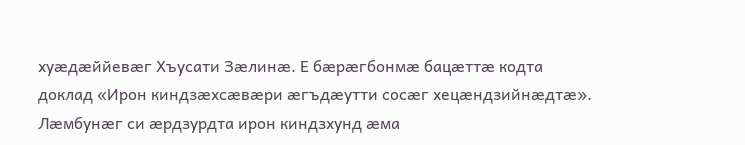хуæдæййевæг Хъусати Зæлинæ. Е бæрæгбонмæ бацæттæ кодта доклад «Ирон киндзæхсæвæри æгъдæутти сосæг хецæндзийнæдтæ». Лæмбунæг си æрдзурдта ирон киндзхунд æма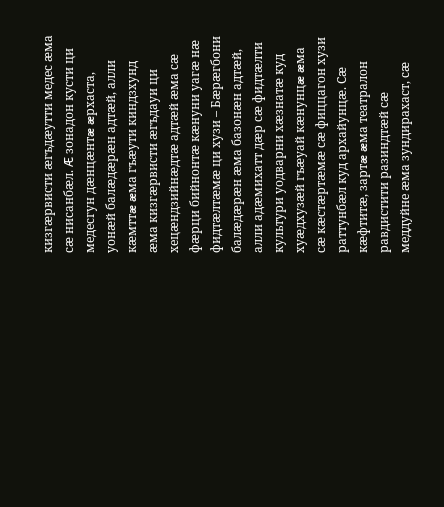кизгæрвисти æгъдæутти медес æма сæ нисанбæл. Æ зонадон кусти ци медесгун дæнцæнтæ æрхаста, уонæй балæдæрæн адтæй, алли кæмттæ æма гъæути киндзхунд æма кизгæрвисти æгъдауи ци хецæндзийнæдтæ адтæй æма сæ фæрци бийнонтæ кæнуни уагæ нæ фидтæлтæмæ ци хузи – Бæрæгбони балæдæрæн æма базонæн адтæй, алли адæмихатт дæр сæ фидтæлти культури уодварни хæзнатæ куд хуæдхузæй гъæуай кæнунцæ æма сæ кæстæртæмæ сæ фиццагон хузи раттунбæл куд архайунцæ. Сæ кæфтитæ, зартæ æма театралон равдистити разиндтæй сæ меддуйне æма зундирахаст, сæ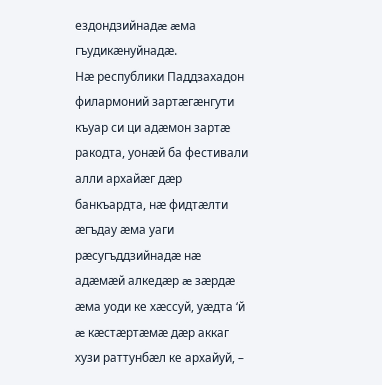ездондзийнадæ æма гъудикæнуйнадæ.
Нæ республики Паддзахадон филармоний зартæгæнгути къуар си ци адæмон зартæ ракодта, уонæй ба фестивали алли архайæг дæр банкъардта, нæ фидтæлти æгъдау æма уаги рæсугъддзийнадæ нæ адæмæй алкедæр æ зæрдæ æма уоди ке хæссуй, уæдта ‘й æ кæстæртæмæ дæр аккаг хузи раттунбæл ке архайуй, –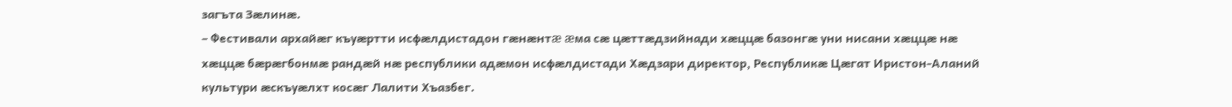загъта Зæлинæ.
– Фестивали архайæг къуæртти исфæлдистадон гæнæнтæ æма сæ цæттæдзийнади хæццæ базонгæ уни нисани хæццæ нæ хæццæ бæрæгбонмæ рандæй нæ республики адæмон исфæлдистади Хæдзари директор, Республикæ Цæгат Иристон-Аланий культури æскъуæлхт косæг Лалити Хъазбег.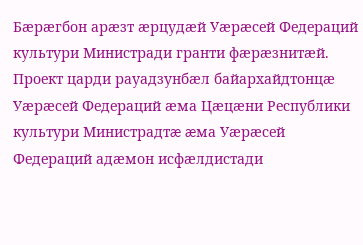Бæрæгбон арæзт æрцудæй Уæрæсей Федераций культури Министради гранти фæрæзнитæй. Проект царди рауадзунбæл байархайдтонцæ Уæрæсей Федераций æма Цæцæни Республики культури Министрадтæ æма Уæрæсей Федераций адæмон исфæлдистади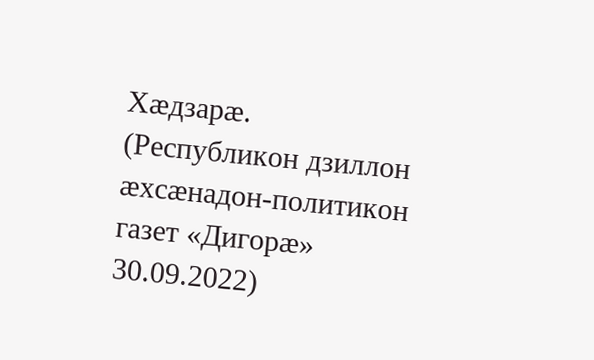Хæдзарæ.
(Республикон дзиллон æхсæнадон-политикон газет «Дигорæ» 30.09.2022)